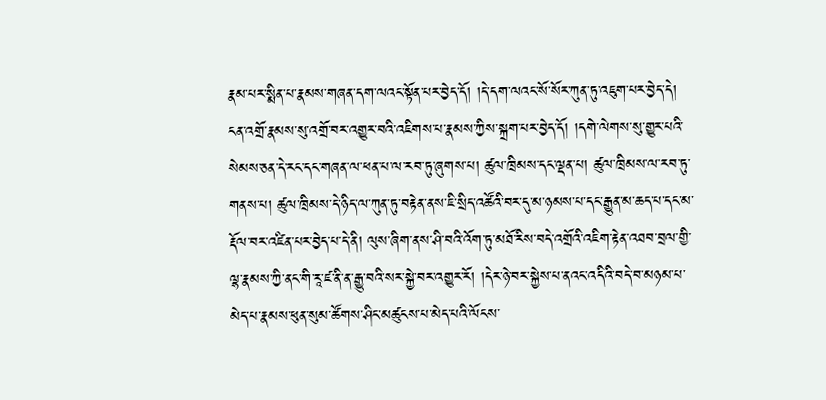རྣམ་པར་སྨིན་པ་རྣམས་གཞན་དག་ལའང་སྟོན་པར་བྱེད་དོ། །དེ་དག་ལའང་སོ་སོར་ཀུན་ཏུ་འཇུག་པར་བྱེད་དེ། ངན་འགྲོ་རྣམས་སུ་འགྲོ་བར་འགྱུར་བའི་འཇིགས་པ་རྣམས་ཀྱིས་སྐྲག་པར་བྱེད་དོ། །དགེ་ལེགས་སུ་གྱུར་པའི་སེམས་ཅན་དེ་རང་དང་གཞན་ལ་ཕན་པ་ལ་རབ་ཏུ་ཞུགས་པ། ཚུལ་ཁྲིམས་དང་ལྡན་པ། ཚུལ་ཁྲིམས་ལ་རབ་ཏུ་གནས་པ། ཚུལ་ཁྲིམས་དེ་ཉིད་ལ་ཀུན་ཏུ་བརྟེན་ནས་ཇི་སྲིད་འཚོའི་བར་དུ་མ་ཉམས་པ་དང་རྒྱུན་མ་ཆད་པ་དང་མ་རྡོལ་བར་འཛིན་པར་བྱེད་པ་དེ་ནི། ལུས་ཞིག་ནས་ཤི་བའི་འོག་ཏུ་མཐོ་རིས་བདེ་འགྲོའི་འཇིག་རྟེན་འཐབ་བྲལ་གྱི་ལྷ་རྣམས་ཀྱི་ནང་གི་རཱ་ཛ་ནི་ན་རྒྱུ་བའི་སར་སྐྱེ་བར་འགྱུར་རོ། །དེར་ཉེ་བར་སྐྱེས་པ་ནའང་འདིའི་བདེ་བ་མཉམ་པ་མེད་པ་རྣམས་ཕུན་སུམ་ཚོགས་ཤིང་མཚུངས་པ་མེད་པའི་ལོངས་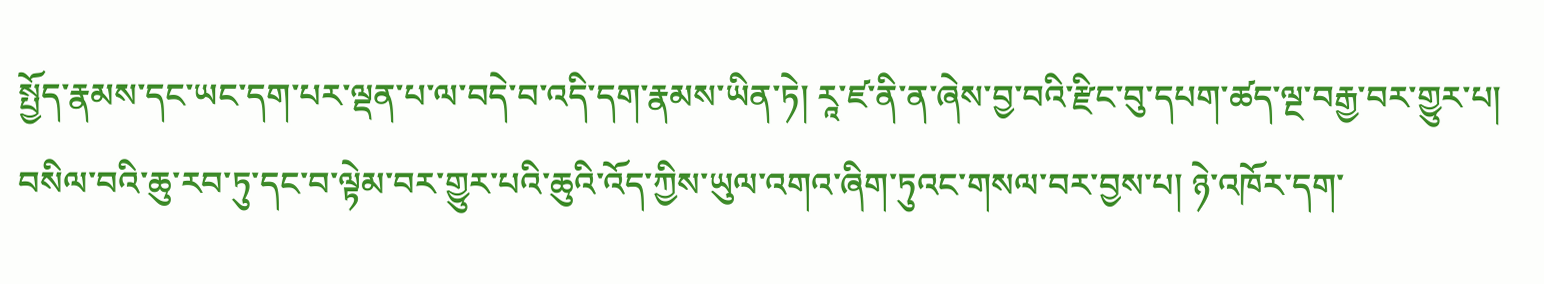སྤྱོད་རྣམས་དང་ཡང་དག་པར་ལྡན་པ་ལ་བདེ་བ་འདི་དག་རྣམས་ཡིན་ཏེ། རཱ་ཛ་ནི་ན་ཞེས་བྱ་བའི་རྫིང་བུ་དཔག་ཚད་ལྔ་བརྒྱ་བར་གྱུར་པ། བསིལ་བའི་ཆུ་རབ་ཏུ་དང་བ་ལྟེམ་བར་གྱུར་པའི་ཆུའི་འོད་ཀྱིས་ཡུལ་འགའ་ཞིག་ཏུའང་གསལ་བར་བྱས་པ། ཉེ་འཁོར་དག་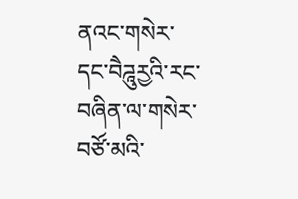ནའང་གསེར་དང་བཻཌཱུརྱའི་རང་བཞིན་ལ་གསེར་བཙོ་མའི་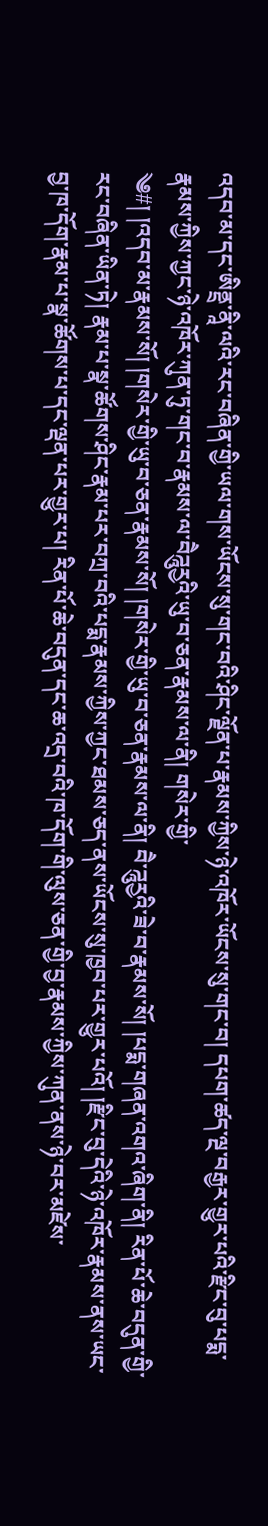འདབ་མ་དང་ཨིནྡྲ་ནཱི་ལའི་རང་བཞིན་གྱི་ཡལ་གས་ཡོངས་སུ་གང་བའི་ཤིང་ལྗོན་པ་རྣམས་ཀྱིས་ཉེ་འཁོར་ཡོངས་སུ་གང་བ། དཔག་ཚད་ལྔ་བརྒྱར་གྱུར་པའི་རྫིང་བུ་པདྨ་རྣམས་ཀྱིས་ཀྱང་ཉེ་འཁོར་ཀུན་ཏུ་གང་བ་རྣམས་ལ་བཻཌཱུརྱའི་ཡུ་བ་ཅན་རྣམས་ལ་ནི། གསེར་གྱི་
༄#། །འདབ་མ་རྣམས་སོ། །གསེར་གྱི་ཡུ་བ་ཅན་རྣམས་སོ། །གསེར་གྱི་ཡུ་བ་ཅན་རྣམས་ལ་ནི། བཻ་ཌཱུརྱའི་ཟེ་བ་རྣམས་སོ། །པདྨ་གཞན་འགའ་ཞིག་ནི། རིན་པོ་ཆེ་བདུན་གྱི་རང་བཞིན་ཡིན་ཏེ། རྣམ་པ་སྣ་ཚོགས་ཤིང་རྣམ་པར་བཀྲ་བའི་པདྨ་རྣམས་ཀྱིས་ཀྱང་ཐམས་ཅད་ནས་ཡོངས་སུ་ཁྱབ་པར་གྱུར་པའོ། །རྫིང་བུ་དེའི་ཉེ་འཁོར་རྣམས་ནས་ཡང་བྱ་ཁ་དོག་རྣམ་པ་སྣ་ཚོགས་པ་དང་ལྡན་པར་གྱུར་པ། རིན་པོ་ཆེ་བདུན་དང་ཆ་འདྲ་བའི་ཁ་དོག་གི་ལུས་ཅན་གྱི་བྱ་རྣམས་ཀྱིས་ཀུན་ནས་ཉེ་བར་མཛེས་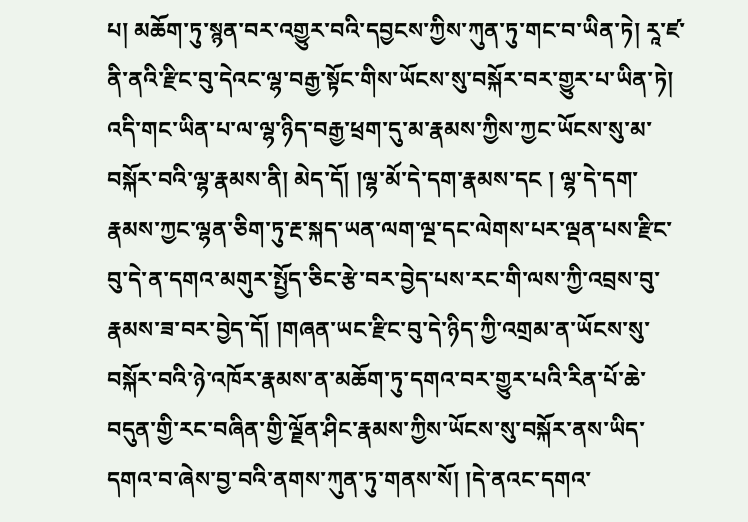པ། མཆོག་ཏུ་སྙན་བར་འགྱུར་བའི་དབྱངས་ཀྱིས་ཀུན་ཏུ་གང་བ་ཡིན་ཏེ། རཱ་ཛ་ནི་ནའི་རྫིང་བུ་དེའང་ལྷ་བརྒྱ་སྟོང་གིས་ཡོངས་སུ་བསྐོར་བར་གྱུར་པ་ཡིན་ཏེ། འདི་གང་ཡིན་པ་ལ་ལྷ་ཉིད་བརྒྱ་ཕྲག་དུ་མ་རྣམས་ཀྱིས་ཀྱང་ཡོངས་སུ་མ་བསྐོར་བའི་ལྷ་རྣམས་ནི། མེད་དོ། །ལྷ་མོ་དེ་དག་རྣམས་དང ། ལྷ་དེ་དག་རྣམས་ཀྱང་ལྷན་ཅིག་ཏུ་རྔ་སྐད་ཡན་ལག་ལྔ་དང་ལེགས་པར་ལྡན་པས་རྫིང་བུ་དེ་ན་དགའ་མགུར་སྤྱོད་ཅིང་རྩེ་བར་བྱེད་པས་རང་གི་ལས་ཀྱི་འབྲས་བུ་རྣམས་ཟ་བར་བྱེད་དོ། །གཞན་ཡང་རྫིང་བུ་དེ་ཉིད་ཀྱི་འགྲམ་ན་ཡོངས་སུ་བསྐོར་བའི་ཉེ་འཁོར་རྣམས་ན་མཆོག་ཏུ་དགའ་བར་གྱུར་པའི་རིན་པོ་ཆེ་བདུན་གྱི་རང་བཞིན་གྱི་ལྗོན་ཤིང་རྣམས་ཀྱིས་ཡོངས་སུ་བསྐོར་ནས་ཡིད་དགའ་བ་ཞེས་བྱ་བའི་ནགས་ཀུན་ཏུ་གནས་སོ། །དེ་ནའང་དགའ་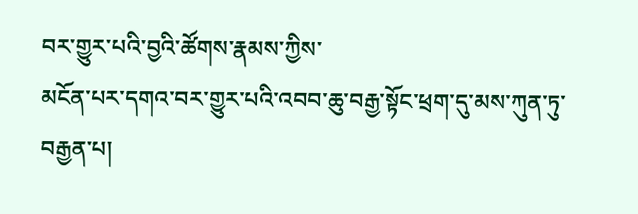བར་གྱུར་པའི་བྱའི་ཚོགས་རྣམས་ཀྱིས་
མངོན་པར་དགའ་བར་གྱུར་པའི་འབབ་ཆུ་བརྒྱ་སྟོང་ཕྲག་དུ་མས་ཀུན་ཏུ་བརྒྱན་པ།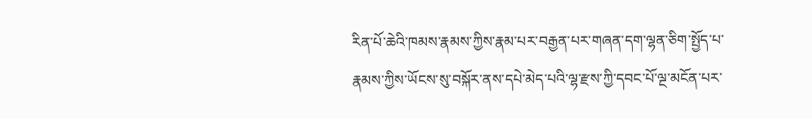རིན་པོ་ཆེའི་ཁམས་རྣམས་ཀྱིས་རྣམ་པར་བརྒྱན་པར་གཞན་དག་ལྷན་ཅིག་སྤྱོད་པ་རྣམས་ཀྱིས་ཡོངས་སུ་བསྐོར་ནས་དཔེ་མེད་པའི་ལྷ་རྫས་ཀྱི་དབང་པོ་ལྔ་མངོན་པར་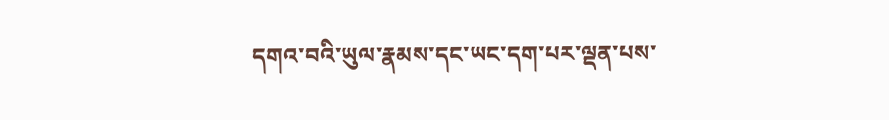དགའ་བའི་ཡུལ་རྣམས་དང་ཡང་དག་པར་ལྡན་པས་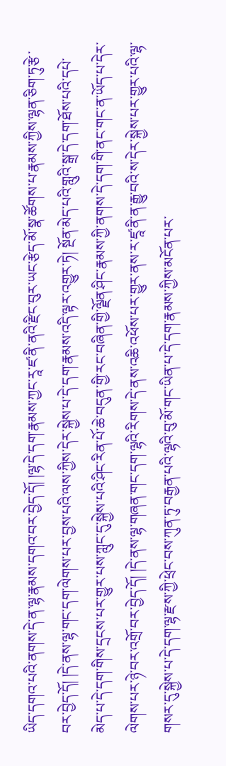ཡིད་དགའ་པའི་ནགས་དེ་ན་ལྷ་རྣམས་དགའ་བར་བྱེད་དོ། །ལྷ་དེ་དག་རྣམས་ཀྱང་རཱ་ཛ་ནི་ནའི་རྫིང་བུར་ཡང་རྩེད་མོ་སྣ་ཚོགས་པ་རྣམས་ཀྱིས་ལྷན་ཅིག་ཏུ་རྩེ་བར་བྱེད་དོ། །དེ་ནས་ལྷ་གང་དག་ལེགས་པར་བྱས་པའི་ལས་ཀྱིས་དེར་སྐྱེས་པ་དེ་དག་རྣམས་འདི་ལྟར་འགྱུར་ཏེ། སྔོན་མེད་པའི་གླུའི་སྒྲ་དེ་དག་ཐོས་པའི་དཔེ་མེད་པ་དེ་དག་གིས་དྲངས་པར་གྱུར་པས་ཀླུང་དུ་སྐྱེས་པའི་ཤིང་རིན་པོ་ཆེ་བདུན་གྱི་རང་བཞིན་གྱི་ལྗོན་ཤིང་རྣམས་ཀྱི་ནགས་དེ་དག་གི་ནང་གང་ན་ཡོད་པ་དེར་ལེགས་པར་ཉེ་བར་འགྲོ་བར་བྱེད་དོ། །དེ་ནས་ལྷ་གཞན་གང་དག་ལྷའི་རིགས་དེ་ནས་འཆི་འཕོས་པར་གྱུར་ནས་ར་ཛཱ་ནི་ན་རྒྱུ་བའི་ས་དེར་སྐྱེས་པར་གྱུར་པའི་ལྷ་གསར་དུ་སྐྱེས་པ་དེ་དག་ལྷ་རྫས་ཀྱི་ཕྲེང་བས་ཀུན་ཏུ་བརྒྱན་པའི་ལྷའི་བུ་མོ་གང་ཡིན་པ་དེ་དག་རྣམས་ཀྱིས་མངོན་པར་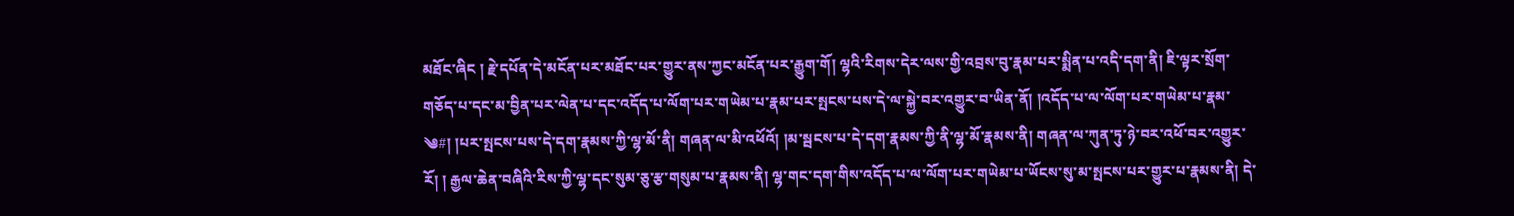མཐོང་ཞིང ། རྗེ་དཔོན་དེ་མངོན་པར་མཐོང་པར་གྱུར་ནས་ཀྱང་མངོན་པར་རྒྱུག་གོ། ལྷའི་རིགས་དེར་ལས་གྱི་འབྲས་བུ་རྣམ་པར་སྨིན་པ་འདི་དག་ནི། ཇི་ལྟར་སྲོག་གཅོད་པ་དང་མ་བྱིན་པར་ལེན་པ་དང་འདོད་པ་ལོག་པར་གཡེམ་པ་རྣམ་པར་སྤངས་པས་དེ་ལ་སྐྱེ་བར་འགྱུར་བ་ཡིན་ནོ། །འདོད་པ་ལ་ལོག་པར་གཡེམ་པ་རྣམ་
༄#། །པར་སྤངས་པས་དེ་དག་རྣམས་ཀྱི་ལྷ་མོ་ནི། གཞན་ལ་མི་འཕོའོ། །མ་སྦངས་པ་དེ་དག་རྣམས་ཀྱི་ནི་ལྷ་མོ་རྣམས་ནི། གཞན་ལ་ཀུན་ཏུ་ཉེ་བར་འཕོ་བར་འགྱུར་རོ། ། རྒྱལ་ཆེན་བཞིའི་རིས་ཀྱི་ལྷ་དང་སུམ་ཅུ་རྩ་གསུམ་པ་རྣམས་ནི། ལྷ་གང་དག་གིས་འདོད་པ་ལ་ལོག་པར་གཡེམ་པ་ཡོངས་སུ་མ་སྤངས་པར་གྱུར་པ་རྣམས་ནི། དེ་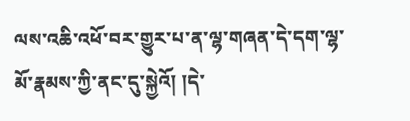ལས་འཆི་འཕོ་བར་གྱུར་པ་ན་ལྷ་གཞན་དེ་དག་ལྷ་མོ་རྣམས་ཀྱི་ནང་དུ་སྐྱེའོ། །དེ་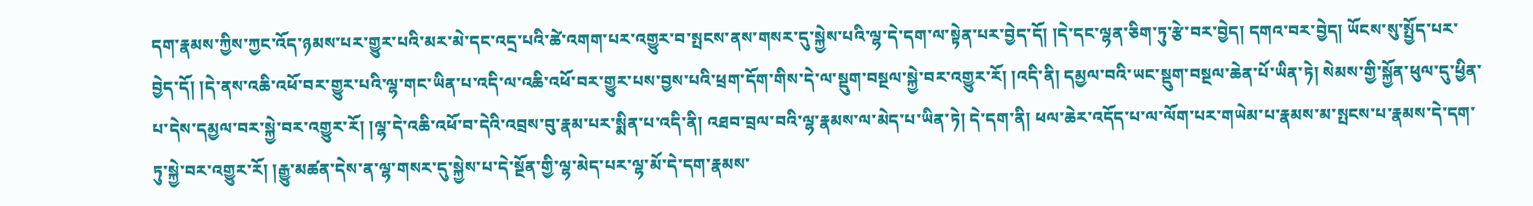དག་རྣམས་ཀྱིས་ཀྱང་འོད་ཉམས་པར་གྱུར་པའི་མར་མེ་དང་འདྲ་པའི་ཚེ་འགག་པར་འགྱུར་བ་སྤངས་ནས་གསར་དུ་སྐྱེས་པའི་ལྷ་དེ་དག་ལ་སྟེན་པར་བྱེད་དོ། །དེ་དང་ལྷན་ཅིག་ཏུ་རྩེ་བར་བྱེད། དགའ་བར་བྱེད། ཡོངས་སུ་སྤྱོད་པར་བྱེད་དོ། །དེ་ནས་འཆི་འཕོ་བར་གྱུར་པའི་ལྷ་གང་ཡིན་པ་འདི་ལ་འཆི་འཕོ་བར་གྱུར་པས་བྱས་པའི་ཕྲག་དོག་གིས་དེ་ལ་སྡུག་བསྔལ་སྐྱེ་བར་འགྱུར་རོ། །འདི་ནི། དམྱལ་བའི་ཡང་སྡུག་བསྔལ་ཆེན་པོ་ཡིན་ཏེ། སེམས་གྱི་སྐྱོན་ཕུལ་དུ་ཕྱིན་པ་དེས་དམྱལ་བར་སྐྱེ་བར་འགྱུར་རོ། །ལྷ་དེ་འཆི་འཕོ་བ་དེའི་འབྲས་བུ་རྣམ་པར་སྨིན་པ་འདི་ནི། འཐབ་བྲལ་བའི་ལྷ་རྣམས་ལ་མེད་པ་ཡིན་ཏེ། དེ་དག་ནི། ཕལ་ཆེར་འདོད་པ་ལ་ལོག་པར་གཡེམ་པ་རྣམས་མ་སྤངས་པ་རྣམས་དེ་དག་ཏུ་སྐྱེ་བར་འགྱུར་རོ། །རྒྱུ་མཚན་དེས་ན་ལྷ་གསར་དུ་སྐྱེས་པ་དེ་སྔོན་གྱི་ལྷ་མེད་པར་ལྷ་མོ་དེ་དག་རྣམས་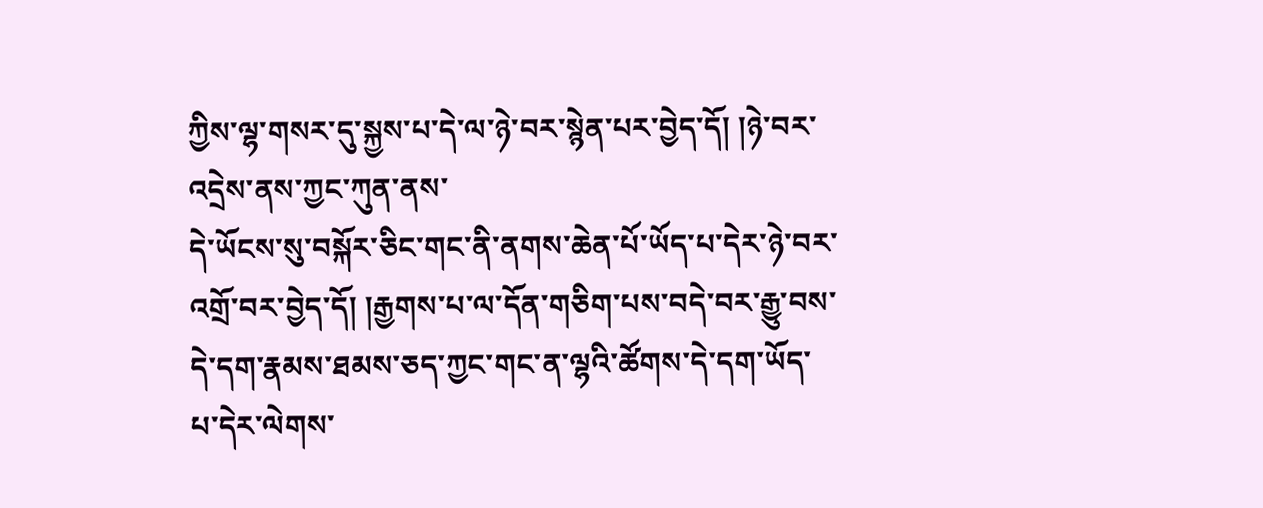ཀྱིས་ལྷ་གསར་དུ་སྐྱས་པ་དེ་ལ་ཉེ་བར་སྙེན་པར་བྱེད་དོ། །ཉེ་བར་འདྲེས་ནས་ཀྱང་ཀུན་ནས་
དེ་ཡོངས་སུ་བསྐོར་ཅིང་གང་ནི་ནགས་ཆེན་པོ་ཡོད་པ་དེར་ཉེ་བར་འགྲོ་བར་བྱེད་དོ། །རྒྱགས་པ་ལ་དོན་གཅིག་པས་བདེ་བར་རྒྱུ་བས་དེ་དག་རྣམས་ཐམས་ཅད་ཀྱང་གང་ན་ལྷའི་ཚོགས་དེ་དག་ཡོད་པ་དེར་ལེགས་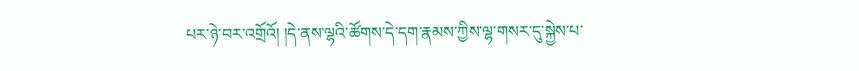པར་ཉེ་བར་འགྲོའོ། །དེ་ནས་ལྷའི་ཚོགས་དེ་དག་རྣམས་ཀྱིས་ལྷ་གསར་དུ་སྐྱེས་པ་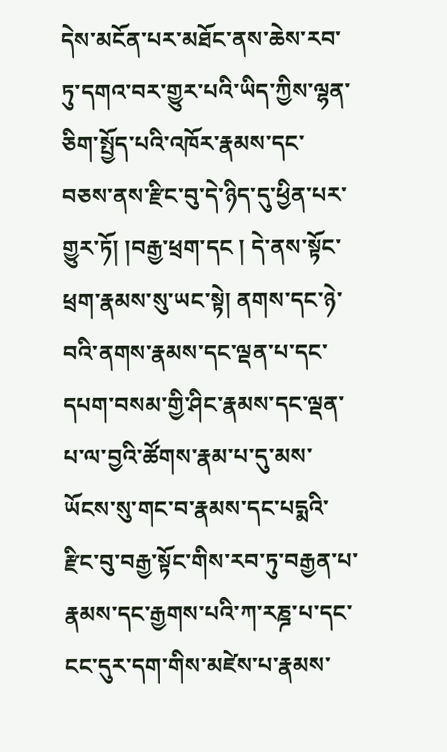དེས་མངོན་པར་མཐོང་ནས་ཆེས་རབ་ཏུ་དགའ་བར་གྱུར་པའི་ཡིད་ཀྱིས་ལྷན་ཅིག་སྤྱོད་པའི་འཁོར་རྣམས་དང་བཅས་ནས་རྫིང་བུ་དེ་ཉིད་དུ་ཕྱིན་པར་གྱུར་ཏོ། །བརྒྱ་ཕྲག་དང ། དེ་ནས་སྟོང་ཕྲག་རྣམས་སུ་ཡང་སྟེ། ནགས་དང་ཉེ་བའི་ནགས་རྣམས་དང་ལྡན་པ་དང་དཔག་བསམ་གྱི་ཤིང་རྣམས་དང་ལྡན་པ་ལ་བྱའི་ཚོགས་རྣམ་པ་དུ་མས་ཡོངས་སུ་གང་བ་རྣམས་དང་པདྨའི་རྫིང་བུ་བརྒྱ་སྟོང་གིས་རབ་ཏུ་བརྒྱན་པ་རྣམས་དང་རྒྱགས་པའི་ཀ་རཎྜ་པ་དང་ངང་དུར་དག་གིས་མཛེས་པ་རྣམས་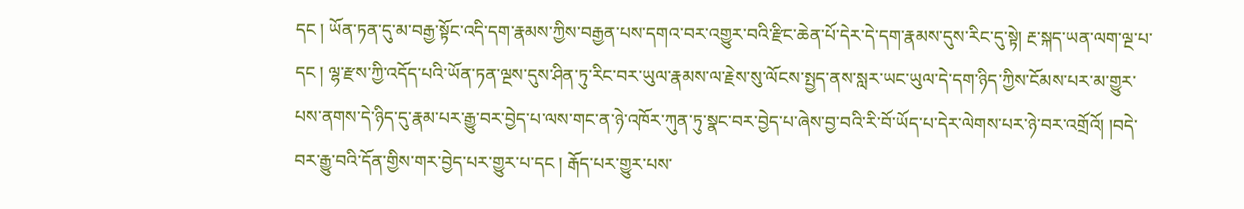དང ། ཡོན་ཏན་དུ་མ་བརྒྱ་སྟོང་འདི་དག་རྣམས་ཀྱིས་བརྒྱན་པས་དགའ་བར་འགྱུར་བའི་རྫིང་ཆེན་པོ་དེར་དེ་དག་རྣམས་དུས་རིང་དུ་སྟེ། རྔ་སྐད་ཡན་ལག་ལྔ་པ་དང ། ལྷ་རྫས་ཀྱི་འདོད་པའི་ཡོན་ཏན་ལྔས་དུས་ཤིན་ཏུ་རིང་བར་ཡུལ་རྣམས་ལ་རྗེས་སུ་ལོངས་སྤྱད་ནས་སླར་ཡང་ཡུལ་དེ་དག་ཉིད་ཀྱིས་ངོམས་པར་མ་གྱུར་པས་ནགས་དེ་ཉིད་དུ་རྣམ་པར་རྒྱུ་བར་བྱེད་པ་ལས་གང་ན་ཉེ་འཁོར་ཀུན་ཏུ་སྣང་བར་བྱེད་པ་ཞེས་བྱ་བའི་རི་བོ་ཡོད་པ་དེར་ལེགས་པར་ཉེ་བར་འགྲོའོ། །བདེ་བར་རྒྱུ་བའི་དོན་གྱིས་གར་བྱེད་པར་གྱུར་པ་དང ། རྒོད་པར་གྱུར་པས་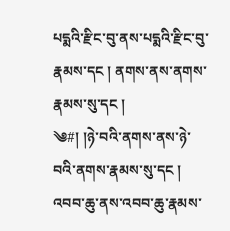པདྨའི་རྫིང་བུ་ནས་པདྨའི་རྫིང་བུ་རྣམས་དང ། ནགས་ནས་ནགས་རྣམས་སུ་དང །
༄#། །ཉེ་བའི་ནགས་ནས་ཉེ་བའི་ནགས་རྣམས་སུ་དང ། འབབ་ཆུ་ནས་འབབ་ཆུ་རྣམས་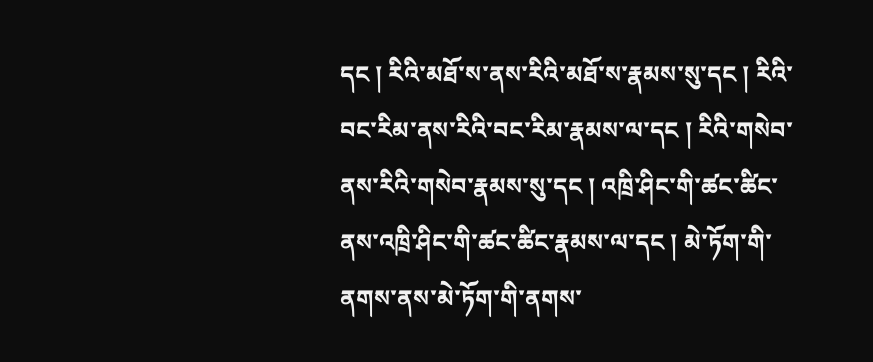དང ། རིའི་མཐོ་ས་ནས་རིའི་མཐོ་ས་རྣམས་སུ་དང ། རིའི་བང་རིམ་ནས་རིའི་བང་རིམ་རྣམས་ལ་དང ། རིའི་གསེབ་ནས་རིའི་གསེབ་རྣམས་སུ་དང ། འཁྲི་ཤིང་གི་ཚང་ཚིང་ནས་འཁྲི་ཤིང་གི་ཚང་ཚིང་རྣམས་ལ་དང ། མེ་ཏོག་གི་ནགས་ནས་མེ་ཏོག་གི་ནགས་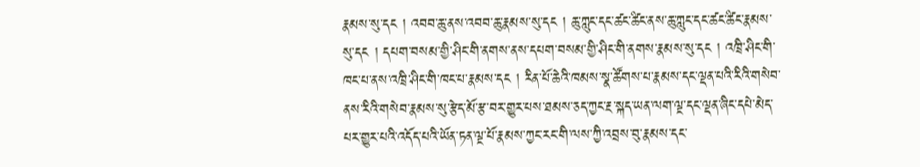རྣམས་སུ་དང ། འབབ་ཆུ་ནས་འབབ་ཆུ་རྣམས་སུ་དང ། ཆུ་ཀླུང་དང་ཚང་ཚིང་ནས་ཆུ་ཀླུང་དང་ཚང་ཚིང་རྣམས་སུ་དང ། དཔག་བསམ་གྱི་ཤིང་གི་ནགས་ནས་དཔག་བསམ་གྱི་ཤིང་གི་ནགས་རྣམས་སུ་དང ། འཁྲི་ཤིང་གི་ཁང་པ་ནས་འཁྲི་ཤིང་གི་ཁང་པ་རྣམས་དང ། རིན་པོ་ཆེའི་ཁམས་སྣ་ཚོགས་པ་རྣམས་དང་ལྡན་པའི་རིའི་གསེབ་ནས་རིའི་གསེབ་རྣམས་སུ་རྩེད་མོ་རྩ་བར་གྱུར་པས་ཐམས་ཅད་ཀྱང་རྔ་སྐད་ཡན་ལག་ལྔ་དང་ལྡན་ཞིང་དཔེ་མེད་པར་གྱུར་པའི་འདོད་པའི་ཡོན་ཏན་ལྔ་པོ་རྣམས་ཀྱང་རང་གི་ལས་ཀྱི་འབྲས་བུ་རྣམས་དང་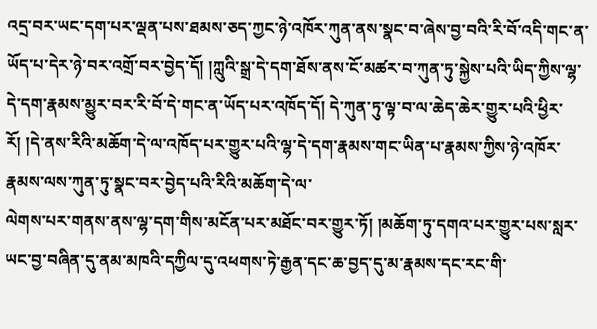འདྲ་བར་ཡང་དག་པར་ལྡན་པས་ཐམས་ཅད་ཀྱང་ཉེ་འཁོར་ཀུན་ནས་སྣང་བ་ཞེས་བྱ་བའི་རི་བོ་འདི་གང་ན་ཡོད་པ་དེར་ཉེ་བར་འགྲོ་བར་བྱེད་དོ། །ཀླུའི་སྒྲ་དེ་དག་ཐོས་ནས་ངོ་མཚར་བ་ཀུན་ཏུ་སྐྱེས་པའི་ཡིད་ཀྱིས་ལྷ་དེ་དག་རྣམས་མྱུར་བར་རི་བོ་དེ་གང་ན་ཡོད་པར་འཁོད་དོ། དེ་ཀུན་ཏུ་ལྟ་བ་ལ་ཆེད་ཆེར་གྱུར་པའི་ཕྱིར་རོ། །དེ་ནས་རིའི་མཆོག་དེ་ལ་འཁོད་པར་གྱུར་པའི་ལྷ་དེ་དག་རྣམས་གང་ཡིན་པ་རྣམས་ཀྱིས་ཉེ་འཁོར་རྣམས་ལས་ཀུན་ཏུ་སྣང་བར་བྱེད་པའི་རིའི་མཆོག་དེ་ལ་
ལེགས་པར་གནས་ནས་ལྷ་དག་གིས་མངོན་པར་མཐོང་བར་གྱུར་ཏོ། །མཆོག་ཏུ་དགའ་པར་གྱུར་པས་སླར་ཡང་བྱ་བཞིན་དུ་ནམ་མཁའི་དཀྱིལ་དུ་འཕགས་ཏེ་རྒྱན་དང་ཆ་བྱད་དུ་མ་རྣམས་དང་རང་གི་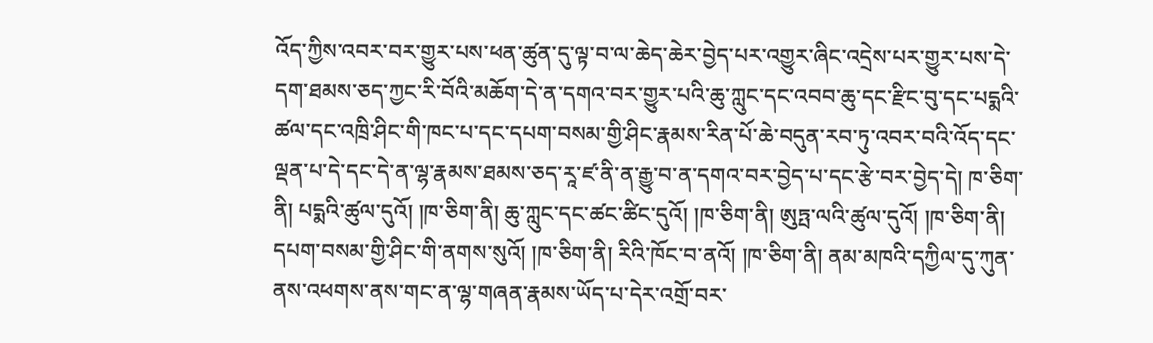འོད་ཀྱིས་འབར་བར་གྱུར་པས་ཕན་ཚུན་དུ་ལྟ་བ་ལ་ཆེད་ཆེར་བྱེད་པར་འགྱུར་ཞིང་འདྲེས་པར་གྱུར་པས་དེ་དག་ཐམས་ཅད་ཀྱང་རི་བོའི་མཆོག་དེ་ན་དགའ་བར་གྱུར་པའི་ཆུ་ཀླུང་དང་འབབ་ཆུ་དང་རྫིང་བུ་དང་པདྨའི་ཚལ་དང་འཁྲི་ཤིང་གི་ཁང་པ་དང་དཔག་བསམ་གྱི་ཤིང་རྣམས་རིན་པོ་ཆེ་བདུན་རབ་ཏུ་འབར་བའི་འོད་དང་ལྡན་པ་དེ་དང་དེ་ན་ལྷ་རྣམས་ཐམས་ཅད་རཱ་ཛ་ནི་ན་རྒྱུ་བ་ན་དགའ་བར་བྱེད་པ་དང་རྩེ་བར་བྱེད་དེ། ཁ་ཅིག་ནི། པདྨའི་ཚུལ་དུའོ། །ཁ་ཅིག་ནི། ཆུ་ཀླུང་དང་ཚང་ཚིང་དུའོ། །ཁ་ཅིག་ནི། ཨུཏྤ་ལའི་ཚུལ་དུའོ། །ཁ་ཅིག་ནི། དཔག་བསམ་གྱི་ཤིང་གི་ནགས་སུའོ། །ཁ་ཅིག་ནི། རིའི་ཁོང་བ་ནའོ། །ཁ་ཅིག་ནི། ནམ་མཁའི་དཀྱིལ་དུ་ཀུན་ནས་འཕགས་ནས་གང་ན་ལྷ་གཞན་རྣམས་ཡོད་པ་དེར་འགྲོ་བར་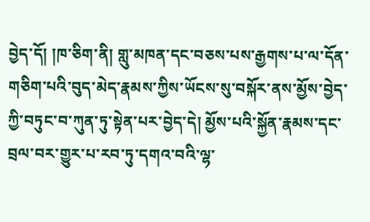བྱེད་དོ། །ཁ་ཅིག་ནི། གླུ་མཁན་དང་བཅས་པས་རྒྱགས་པ་ལ་དོན་གཅིག་པའི་བུད་མེད་རྣམས་ཀྱིས་ཡོངས་སུ་བསྐོར་ནས་མྱོས་བྱེད་ཀྱི་བཏུང་བ་ཀུན་ཏུ་སྟེན་པར་བྱེད་དེ། མྱོས་པའི་སྐྱོན་རྣམས་དང་བྲལ་བར་གྱུར་པ་རབ་ཏུ་དགའ་བའི་ལྷ་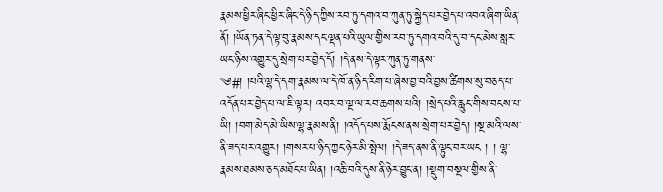རྣམས་ཕྱིར་ཞིང་ཕྱིར་ཞིང་དེ་ཉིད་ཀྱིས་རབ་ཏུ་དགའ་བ་ཀུན་ཏུ་སྐྱེད་པར་བྱེད་པ་འབའ་ཞིག་ཡིན་ནོ། །ཡོན་ཏན་དེ་ལྟ་བུ་རྣམས་དང་ལྡན་པའི་ཡུལ་གྱིས་རབ་ཏུ་དགའ་བའི་དུ་བ་དང་མེས་སླར་ཡང་ཉིས་འགྱུར་དུ་སྲེག་པར་བྱེད་དོ། །དེ་ནས་དེ་ལྟར་ཀུན་ཏུ་གནས་
༄#། །པའི་ལྷ་དེ་དག་རྣམས་ལ་དེ་ཁོ་ན་ཉིད་རིག་པ་ཞེས་བྱ་བའི་བྱས་ཚིགས་སུ་བཅད་པ་འདོན་པར་བྱེད་པ་ལ་ཇི་ལྟར། འབར་བ་ལྔ་ལ་རབ་ཆགས་པའི། །སྲེད་པའི་རླུང་གིས་བངས་པ་ཡི། །བག་མེད་མེ་ཡིས་ལྷ་རྣམས་ནི། །འདོད་པས་རྨོངས་ནས་སྲེག་པར་བྱེད། །སྔ་མའི་ལས་ནི་ཟད་པར་འགྱུར། །གསར་པ་ཉིད་ཀྱང་ཉེར་མི་སྤེལ། །དེ་ཟད་ནས་ནི་ལྟུང་བར་ཡང ། ། ལྷ་རྣམས་ཐམས་ཅད་མཐོང་པ་ཡིན། །འཆི་བའི་དུས་ནི་ཉེར་བྱུང་ན། །སྡུག་བསྔལ་གྱིས་ནི་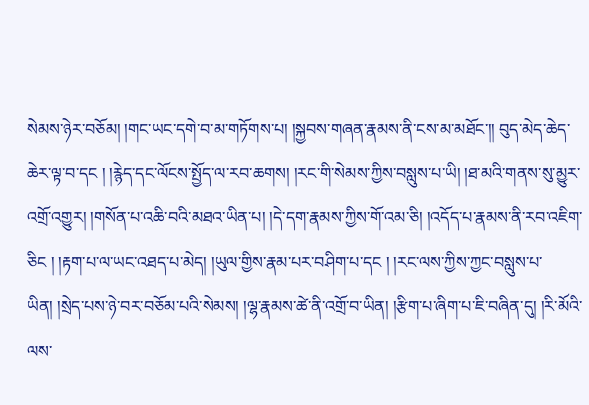སེམས་ཉེར་བཅོམ། །གང་ཡང་དགེ་བ་མ་གཏོགས་པ། །སྐྱབས་གཞན་རྣམས་ནི་ངས་མ་མཐོང་།། བུད་མེད་ཆེད་ཆེར་ལྟ་བ་དང ། །རྙེད་དང་ལོངས་སྤྱོད་ལ་རབ་ཆགས། །རང་གི་སེམས་ཀྱིས་བསླུས་པ་ཡི། །ཐ་མའི་གནས་སུ་མྱུར་འགྲོ་འགྱུར། །གསོན་པ་འཆི་བའི་མཐའ་ཡིན་པ། །དེ་དག་རྣམས་ཀྱིས་གོ་འམ་ཅི། །འདོད་པ་རྣམས་ནི་རབ་འཇིག་ཅིང ། །རྟག་པ་ལ་ཡང་འཐད་པ་མེད། །ཡུལ་གྱིས་རྣམ་པར་བཤིག་པ་དང ། །རང་ལས་ཀྱིས་ཀྱང་བསླུས་པ་ཡིན། །སྲེད་པས་ཉེ་བར་བཅོམ་པའི་སེམས། །ལྷ་རྣམས་ཚེ་ནི་འགྲོ་བ་ཡིན། །རྩིག་པ་ཞིག་པ་ཇི་བཞིན་དུ། །རི་མོའི་ལས་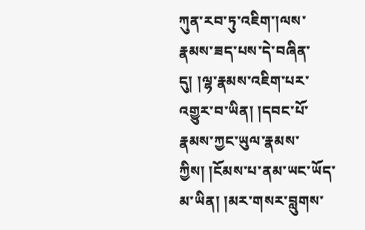ཀུན་རབ་ཏུ་འཇིག་།ལས་རྣམས་ཟད་པས་དེ་བཞིན་དུ། །ལྷ་རྣམས་འཇིག་པར་འགྱུར་བ་ཡིན། །དབང་པོ་རྣམས་ཀྱང་ཡུལ་རྣམས་ཀྱིས། །ངོམས་པ་ནམ་ཡང་ཡོད་མ་ཡིན། །མར་གསར་བླུགས་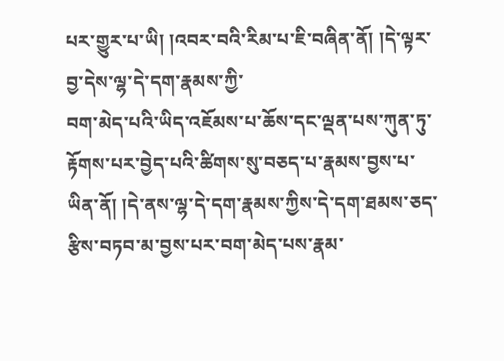པར་གྱུར་པ་ཡི། །འབར་བའི་རིམ་པ་ཇི་བཞིན་ནོ། །དེ་ལྟར་བྱ་དེས་ལྷ་དེ་དག་རྣམས་ཀྱི་
བག་མེད་པའི་ཡིད་འཇོམས་པ་ཆོས་དང་ལྡན་པས་ཀུན་ཏུ་རྟོགས་པར་བྱེད་པའི་ཚིགས་སུ་བཅད་པ་རྣམས་བྱས་པ་ཡིན་ནོ། །དེ་ནས་ལྷ་དེ་དག་རྣམས་ཀྱིས་དེ་དག་ཐམས་ཅད་རྩིས་བཏབ་མ་བྱས་པར་བག་མེད་པས་རྣམ་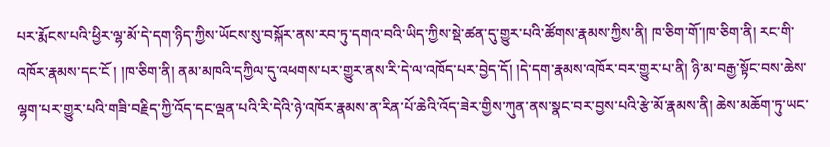པར་རྨོངས་པའི་ཕྱིར་ལྷ་མོ་དེ་དག་ཉིད་ཀྱིས་ཡོངས་སུ་བསྐོར་ནས་རབ་ཏུ་དགའ་བའི་ཡིད་ཀྱིས་སྡེ་ཚན་དུ་གྱུར་པའི་ཚོགས་རྣམས་ཀྱིས་ནི། ཁ་ཅིག་གོ་།ཁ་ཅིག་ནི། རང་གི་འཁོར་རྣམས་དང་ངོ ། །ཁ་ཅིག་ནི། ནམ་མཁའི་དཀྱིལ་དུ་འཕགས་པར་གྱུར་ནས་རི་དེ་ལ་འཁོད་པར་བྱེད་དོ། །དེ་དག་རྣམས་འཁོར་བར་གྱུར་པ་ནི། ཉི་མ་བརྒྱ་སྟོང་བས་ཆེས་ལྷག་པར་གྱུར་པའི་གཟི་བརྗིད་ཀྱི་འོད་དང་ལྡན་པའི་རི་དེའི་ཉེ་འཁོར་རྣམས་ན་རིན་པོ་ཆེའི་འོད་ཟེར་གྱིས་ཀུན་ནས་སྣང་བར་བྱས་པའི་རྩེ་མོ་རྣམས་ནི། ཆེས་མཆོག་ཏུ་ཡང་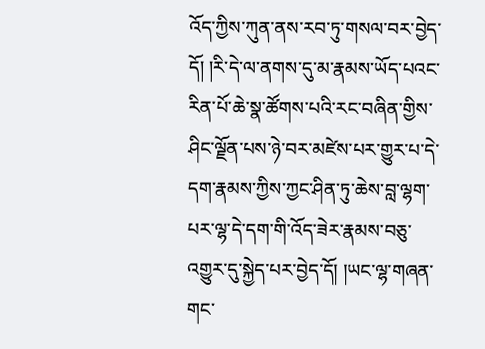འོད་ཀྱིས་ཀུན་ནས་རབ་ཏུ་གསལ་བར་བྱེད་དོ། །རི་དེ་ལ་ནགས་དུ་མ་རྣམས་ཡོད་པའང་རིན་པོ་ཆེ་སྣ་ཚོགས་པའི་རང་བཞིན་གྱིས་ཤིང་ལྗོན་པས་ཉེ་བར་མཛེས་པར་གྱུར་པ་དེ་དག་རྣམས་ཀྱིས་ཀྱང་ཤིན་ཏུ་ཆེས་བླ་ལྷག་པར་ལྷ་དེ་དག་གི་འོད་ཟེར་རྣམས་བཅུ་འགྱུར་དུ་སྐྱེད་པར་བྱེད་དོ། །ཡང་ལྷ་གཞན་གང་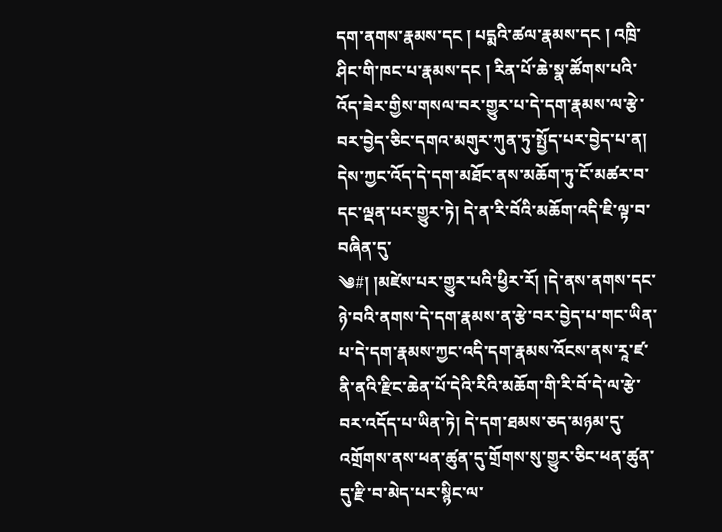དག་ནགས་རྣམས་དང ། པདྨའི་ཚལ་རྣམས་དང ། འཁྲི་ཤིང་གི་ཁང་པ་རྣམས་དང ། རིན་པོ་ཆེ་སྣ་ཚོགས་པའི་འོད་ཟེར་གྱིས་གསལ་བར་གྱུར་པ་དེ་དག་རྣམས་ལ་རྩེ་བར་བྱེད་ཅིང་དགའ་མགུར་ཀུན་ཏུ་སྤྱོད་པར་བྱེད་པ་ན། དེས་ཀྱང་འོད་དེ་དག་མཐོང་ནས་མཆོག་ཏུ་ངོ་མཚར་བ་དང་ལྡན་པར་གྱུར་ཏེ། དེ་ན་རི་བོའི་མཆོག་འདི་ཇི་ལྟ་བ་བཞིན་དུ་
༄#། །མཛེས་པར་གྱུར་པའི་ཕྱིར་རོ། །དེ་ནས་ནགས་དང་ཉེ་བའི་ནགས་དེ་དག་རྣམས་ན་རྩེ་བར་བྱེད་པ་གང་ཡིན་པ་དེ་དག་རྣམས་ཀྱང་འདི་དག་རྣམས་འོངས་ནས་རཱ་ཛ་ནི་ནའི་རྫིང་ཆེན་པོ་དེའི་རིའི་མཆོག་གི་རི་བོ་དེ་ལ་རྩེ་བར་འདོད་པ་ཡིན་ཏེ། དེ་དག་ཐམས་ཅད་མཉམ་དུ་འགྲོགས་ནས་ཕན་ཚུན་དུ་གྲོགས་སུ་གྱུར་ཅིང་ཕན་ཚུན་དུ་རྫི་བ་མེད་པར་སྙིང་ལ་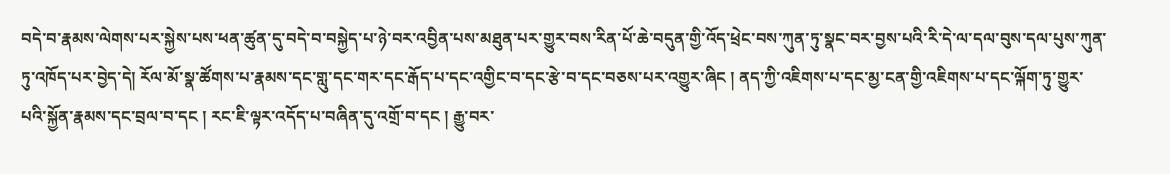བདེ་བ་རྣམས་ལེགས་པར་སྐྱེས་པས་ཕན་ཚུན་དུ་བདེ་བ་བསྐྱེད་པ་ཉེ་བར་འབྱིན་པས་མཐུན་པར་གྱུར་བས་རིན་པོ་ཆེ་བདུན་གྱི་འོད་ཕྲེང་བས་ཀུན་ཏུ་སྣང་བར་བྱས་པའི་རི་དེ་ལ་དལ་བུས་དལ་པུས་ཀུན་ཏུ་འཁོད་པར་བྱེད་དེ། རོལ་མོ་སྣ་ཚོགས་པ་རྣམས་དང་གླུ་དང་གར་དང་རྒོད་པ་དང་འགྱིང་བ་དང་རྩེ་བ་དང་བཅས་པར་འགྱུར་ཞིང ། ནད་ཀྱི་འཇིགས་པ་དང་མྱ་ངན་གྱི་འཇིགས་པ་དང་ལྐོག་ཏུ་གྱུར་པའི་སྐྱོན་རྣམས་དང་བྲལ་བ་དང ། རང་ཇི་ལྟར་འདོད་པ་བཞིན་དུ་འགྲོ་བ་དང ། རྒྱུ་བར་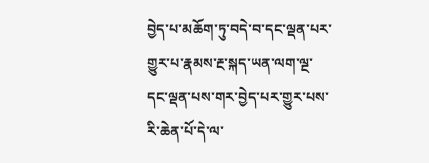བྱེད་པ་མཆོག་ཏུ་བདེ་བ་དང་ལྡན་པར་གྱུར་པ་རྣམས་རྔ་སྐད་ཡན་ལག་ལྔ་དང་ལྡན་པས་གར་བྱེད་པར་གྱུར་པས་རི་ཆེན་པོ་དེ་ལ་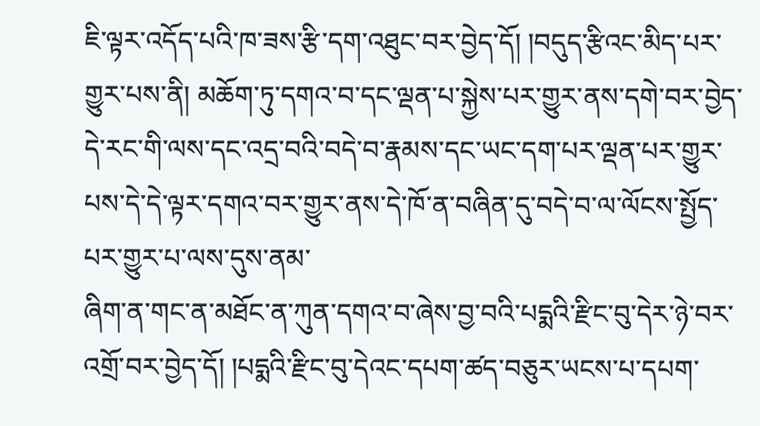ཇི་ལྟར་འདོད་པའི་ཁ་ཟས་རྩི་དག་འཐུང་བར་བྱེད་དོ། །བདུད་རྩིའང་མིད་པར་གྱུར་པས་ནི། མཆོག་ཏུ་དགའ་བ་དང་ལྡན་པ་སྐྱེས་པར་གྱུར་ནས་དགེ་བར་བྱེད་དེ་རང་གི་ལས་དང་འདྲ་བའི་བདེ་བ་རྣམས་དང་ཡང་དག་པར་ལྡན་པར་གྱུར་པས་དེ་དེ་ལྟར་དགའ་བར་གྱུར་ནས་དེ་ཁོ་ན་བཞིན་དུ་བདེ་བ་ལ་ལོངས་སྤྱོད་པར་གྱུར་པ་ལས་དུས་ནམ་
ཞིག་ན་གང་ན་མཐོང་ན་ཀུན་དགའ་བ་ཞེས་བྱ་བའི་པདྨའི་རྫིང་བུ་དེར་ཉེ་བར་འགྲོ་བར་བྱེད་དོ། །པདྨའི་རྫིང་བུ་དེའང་དཔག་ཚད་བཅུར་ཡངས་པ་དཔག་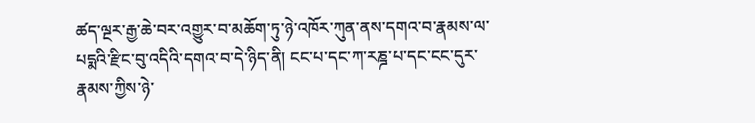ཚད་ལྔར་རྒྱ་ཆེ་བར་འགྱུར་བ་མཆོག་ཏུ་ཉེ་འཁོར་ཀུན་ནས་དགའ་བ་རྣམས་ལ་པདྨའི་རྫིང་བུ་འདིའི་དགའ་བ་དེ་ཉིད་ནི། ངང་པ་དང་ཀ་རཎྜ་པ་དང་ངང་དུར་རྣམས་ཀྱིས་ཉེ་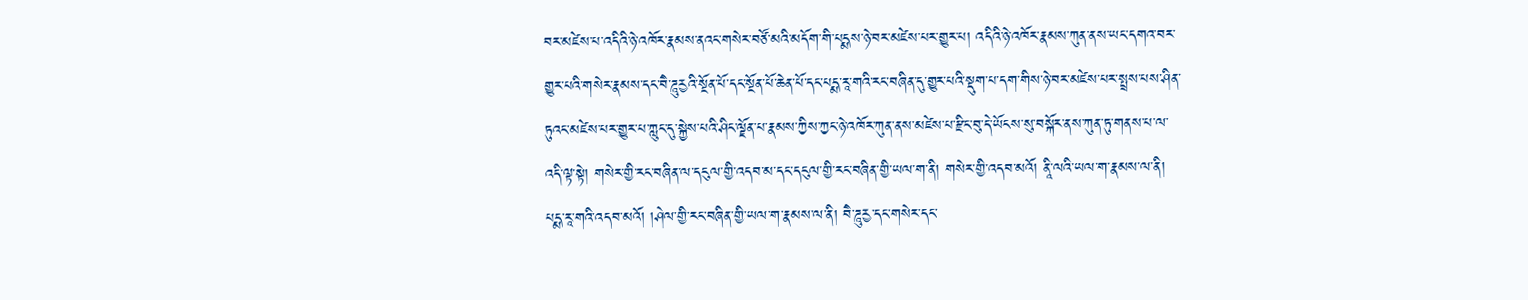བར་མཛེས་པ་འདིའི་ཉེ་འཁོར་རྣམས་ནའང་གསེར་བཙོ་མའི་མདོག་གི་པདྨས་ཉེ་བར་མཛེས་པར་གྱུར་པ། འདིའི་ཉེ་འཁོར་རྣམས་ཀུན་ནས་ཡང་དགའ་བར་གྱུར་པའི་གསེར་རྣམས་དང་བཻ་ཌཱུརྱའི་སྔོན་པོ་དང་སྔོན་པོ་ཆེན་པོ་དང་པདྨ་རཱ་གའི་རང་བཞིན་དུ་གྱུར་པའི་སྡུག་པ་དག་གིས་ཉེ་བར་མཛེས་པར་སྤྲས་པས་ཤིན་ཏུའང་མཛེས་པར་གྱུར་པ་ཀླུང་དུ་སྐྱེས་པའི་ཤིང་ལྗོན་པ་རྣམས་ཀྱིས་ཀྱང་ཉེ་འཁོར་ཀུན་ནས་མཛེས་པ་རྫིང་བུ་དེ་ཡོངས་སུ་བསྐོར་ནས་ཀུན་ཏུ་གནས་པ་ལ་འདི་ལྟ་སྟེ། གསེར་གྱི་རང་བཞིན་ལ་དངུལ་གྱི་འདབ་མ་དང་དངུལ་གྱི་རང་བཞིན་གྱི་ཡལ་ག་ནི། གསེར་གྱི་འདབ་མའོ། ནཱི་ལའི་ཡལ་ག་རྣམས་ལ་ནི། པདྨ་རཱ་གའི་འདབ་མའོ། །ཤེལ་གྱི་རང་བཞིན་གྱི་ཡལ་ག་རྣམས་ལ་ནི། བཻ་ཌཱུརྱ་དང་གསེར་དང་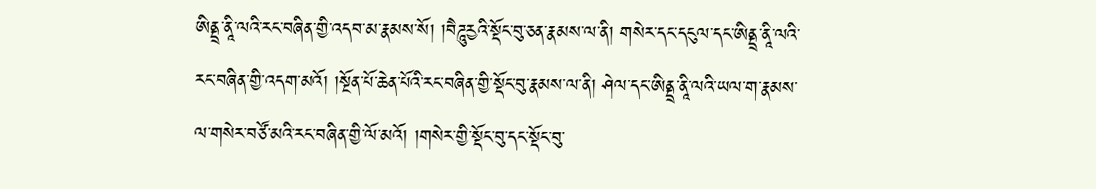ཨིནྡྲ་ནཱི་ལའི་རང་བཞིན་གྱི་འདབ་མ་རྣམས་སོ། །བཻཌཱུརྱའི་སྡོང་བུ་ཅན་རྣམས་ལ་ནི། གསེར་དང་དངུལ་དང་ཨིནྡྲ་ནཱི་ལའི་རང་བཞིན་གྱི་འདག་མའོ། །སྔོན་པོ་ཆེན་པོའི་རང་བཞིན་གྱི་སྡོང་བུ་རྣམས་ལ་ནི། ཤེལ་དང་ཨིནྡྲ་ནཱི་ལའི་ཡལ་ག་རྣམས་ལ་གསེར་བཙོ་མའི་རང་བཞིན་གྱི་ལོ་མའོ། །གསེར་གྱི་སྡོང་བུ་དང་སྡོང་བུ་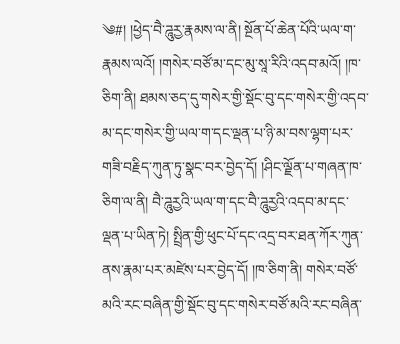༄#། །ཕྱེད་བཻ་ཌཱུརྱ་རྣམས་ལ་ནི། སྔོན་པོ་ཆེན་པོའི་ཡལ་ག་རྣམས་ལའོ། །གསེར་བཙོ་མ་དང་མུ་སཱ་རིའི་འདབ་མའོ། །ཁ་ཅིག་ནི། ཐམས་ཅད་དུ་གསེར་གྱི་སྡོང་བུ་དང་གསེར་གྱི་འདབ་མ་དང་གསེར་གྱི་ཡལ་ག་དང་ལྡན་པ་ཉི་མ་བས་ལྷག་པར་གཟི་བརྗིད་ཀུན་ཏུ་སྣང་བར་བྱེད་དོ། །ཤིང་ལྗོན་པ་གཞན་ཁ་ཅིག་ལ་ནི། བཻ་ཌཱུརྱའི་ཡལ་ག་དང་བཻ་ཌཱུརྱའི་འདབ་མ་དང་ལྡན་པ་ཡིན་ཏེ། སྤྲིན་གྱི་ཕུང་པོ་དང་འདྲ་བར་ཐན་ཀོར་ཀུན་ནས་རྣམ་པར་མཛེས་པར་བྱེད་དོ། །ཁ་ཅིག་ནི། གསེར་བཙོ་མའི་རང་བཞིན་གྱི་སྡོང་བུ་དང་གསེར་བཙོ་མའི་རང་བཞིན་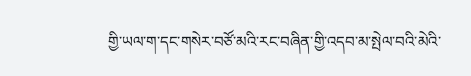གྱི་ཡལ་ག་དང་གསེར་བཙོ་མའི་རང་བཞིན་གྱི་འདབ་མ་སྤེལ་བའི་མེའི་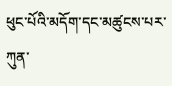ཕུང་པོའི་མདོག་དང་མཚུངས་པར་ཀུན་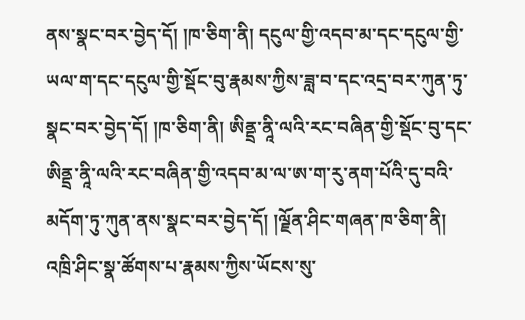ནས་སྣང་བར་བྱེད་དོ། །ཁ་ཅིག་ནི། དངུལ་གྱི་འདབ་མ་དང་དངུལ་གྱི་ཡལ་ག་དང་དངུལ་གྱི་སྡོང་བུ་རྣམས་ཀྱིས་ཟླ་བ་དང་འདྲ་བར་ཀུན་ཏུ་སྣང་བར་བྱེད་དོ། །ཁ་ཅིག་ནི། ཨིནྡྲ་ནཱི་ལའི་རང་བཞིན་གྱི་སྡོང་བུ་དང་ཨིནྡྲ་ནཱི་ལའི་རང་བཞིན་གྱི་འདབ་མ་ལ་ཨ་ག་རུ་ནག་པོའི་དུ་བའི་མདོག་ཏུ་ཀུན་ནས་སྣང་བར་བྱེད་དོ། །ལྗོན་ཤིང་གཞན་ཁ་ཅིག་ནི། འཁྲི་ཤིང་སྣ་ཚོགས་པ་རྣམས་ཀྱིས་ཡོངས་སུ་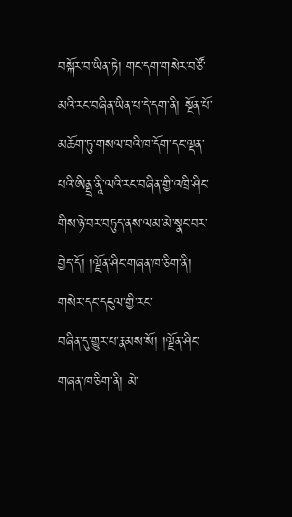བསྐོར་བ་ཡིན་ཏེ། གང་དག་གསེར་བཙོ་མའི་རང་བཞིན་ཡིན་པ་དེ་དག་ནི། སྔོན་པོ་མཆོག་ཏུ་གསལ་བའི་ཁ་དོག་དང་ལྡན་པའི་ཨིནྡྲ་ནཱི་ལའི་རང་བཞིན་གྱི་འཁྲི་ཤིང་གིས་ཉེ་བར་བཏུད་ནས་ལམ་མེ་སྣང་བར་བྱེད་དོ། །ལྗོན་ཤིང་གཞན་ཁ་ཅིག་ནི། གསེར་དང་དངུལ་གྱི་རང་
བཞིན་དུ་གྱུར་པ་རྣམས་སོ། །ལྗོན་ཤིང་གཞན་ཁ་ཅིག་ནི། མེ་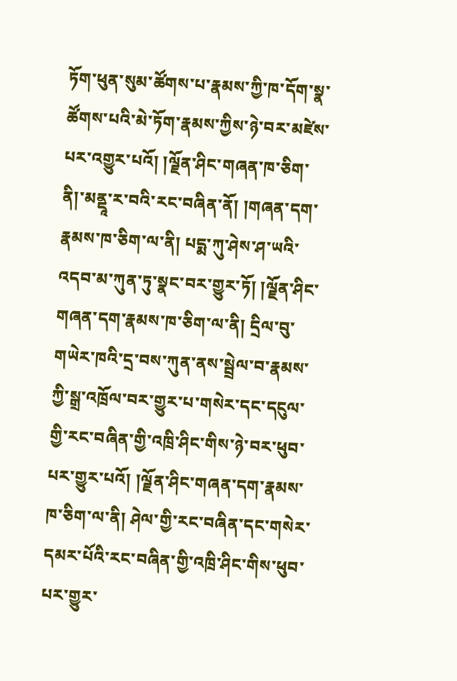ཏོག་ཕུན་སུམ་ཚོགས་པ་རྣམས་ཀྱི་ཁ་དོག་སྣ་ཚོགས་པའི་མེ་ཏོག་རྣམས་ཀྱིས་ཉེ་བར་མཛེས་པར་འགྱུར་པའོ། །ལྗོན་ཤིང་གཞན་ཁ་ཅིག་ནི།་མནྡཱ་ར་བའི་རང་བཞིན་ནོ། །གཞན་དག་རྣམས་ཁ་ཅིག་ལ་ནི། པདྨ་ཀུ་ཤེས་ཤ་ཡའི་འདབ་མ་ཀུན་ཏུ་སྣང་བར་གྱུར་ཏོ། །ལྗོན་ཤིང་གཞན་དག་རྣམས་ཁ་ཅིག་ལ་ནི། དྲིལ་བུ་གཡེར་ཁའི་དྲ་བས་ཀུན་ནས་སྦྲེལ་བ་རྣམས་ཀྱི་སྒྲ་འཁྲོལ་བར་གྱུར་པ་གསེར་དང་དངུལ་གྱི་རང་བཞིན་གྱི་འཁྲི་ཤིང་གིས་ཉེ་བར་ཕུབ་པར་གྱུར་པའོ། །ལྗོན་ཤིང་གཞན་དག་རྣམས་ཁ་ཅིག་ལ་ནི། ཤེལ་གྱི་རང་བཞིན་དང་གསེར་དམར་པོའི་རང་བཞིན་གྱི་འཁྲི་ཤིང་གིས་ཕུབ་པར་གྱུར་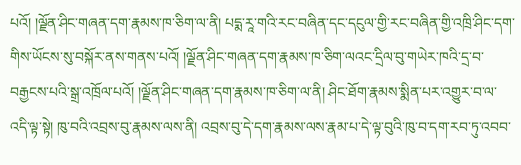པའོ། །ལྗོན་ཤིང་གཞན་དག་རྣམས་ཁ་ཅིག་ལ་ནི། པདྨ་རཱ་གའི་རང་བཞིན་དང་དངུལ་གྱི་རང་བཞིན་གྱི་འཁྲི་ཤིང་དག་གིས་ཡོངས་སུ་བསྐོར་ནས་གནས་པའོ། །ལྗོན་ཤིང་གཞན་དག་རྣམས་ཁ་ཅིག་ལའང་དྲིལ་བུ་གཡེར་ཁའི་དྲ་བ་བརྒྱངས་པའི་སྒྲ་འཁྲོལ་པའོ། །ལྗོན་ཤིང་གཞན་དག་རྣམས་ཁ་ཅིག་ལ་ནི། ཤིང་ཐོག་རྣམས་སྨིན་པར་འགྱུར་བ་ལ་འདི་ལྟ་སྟེ། ཁུ་བའི་འབྲས་བུ་རྣམས་ལས་ནི། འབྲས་བུ་དེ་དག་རྣམས་ལས་རྣམ་པ་དེ་ལྟ་བུའི་ཁུ་བ་དག་རབ་ཏུ་འབབ་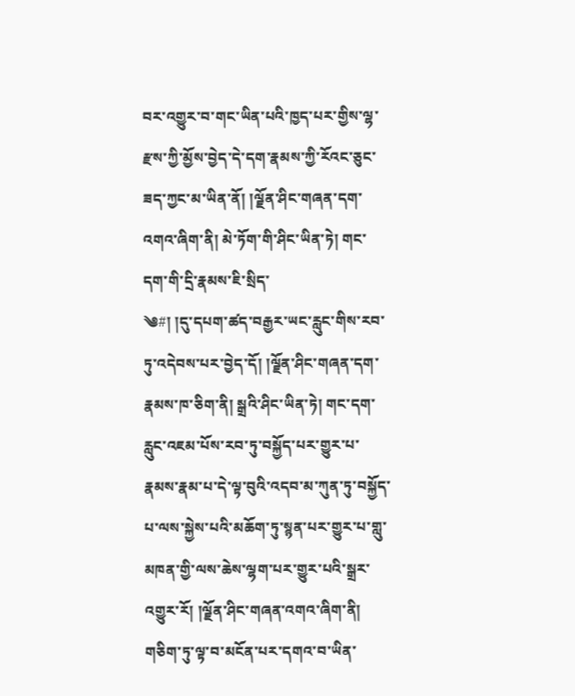བར་འགྱུར་བ་གང་ཡིན་པའི་ཁྱད་པར་གྱིས་ལྷ་རྫས་ཀྱི་མྱོས་བྱེད་དེ་དག་རྣམས་ཀྱི་རོའང་ཅུང་ཟད་ཀྱང་མ་ཡིན་ནོ། །ལྗོན་ཤིང་གཞན་དག་འགའ་ཞིག་ནི། མེ་ཏོག་གི་ཤིང་ཡིན་ཏེ། གང་དག་གི་དྲི་རྣམས་ཇི་སྲིད་
༄#། །དུ་དཔག་ཚད་བརྒྱར་ཡང་རླུང་གིས་རབ་ཏུ་འདེབས་པར་བྱེད་དོ། །ལྗོན་ཤིང་གཞན་དག་རྣམས་ཁ་ཅིག་ནི། སྒྲའི་ཤིང་ཡིན་ཏེ། གང་དག་རླུང་འཇམ་པོས་རབ་ཏུ་བསྐྱོད་པར་གྱུར་པ་རྣམས་རྣམ་པ་དེ་ལྟ་བུའི་འདབ་མ་ཀུན་ཏུ་བསྐྱོད་པ་ལས་སྐྱེས་པའི་མཆོག་ཏུ་སྙན་པར་གྱུར་པ་གླུ་མཁན་གྱི་ལས་ཆེས་ལྷག་པར་གྱུར་པའི་སྒྲར་འགྱུར་རོ། །ལྗོན་ཤིང་གཞན་འགའ་ཞིག་ནི། གཅིག་ཏུ་ལྟ་བ་མངོན་པར་དགའ་བ་ཡིན་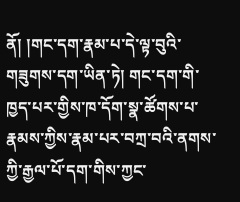ནོ། །གང་དག་རྣམ་པ་དེ་ལྟ་བུའི་གཟུགས་དག་ཡིན་ཏེ། གང་དག་གི་ཁྱད་པར་གྱིས་ཁ་དོག་སྣ་ཚོགས་པ་རྣམས་ཀྱིས་རྣམ་པར་བཀྲ་བའི་ནགས་ཀྱི་རྒྱལ་པོ་དག་གིས་ཀྱང་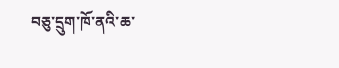བཅུ་དྲུག་ཁོ་ནའི་ཆ་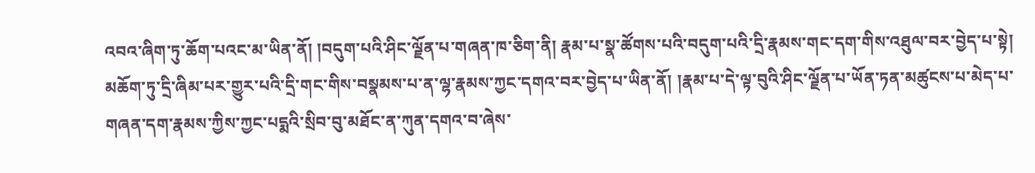འབའ་ཞིག་ཏུ་ཆོག་པའང་མ་ཡིན་ནོ། །བདུག་པའི་ཤིང་ལྗོན་པ་གཞན་ཁ་ཅིག་ནི། རྣམ་པ་སྣ་ཚོགས་པའི་བདུག་པའི་དྲི་རྣམས་གང་དག་གིས་འཐུལ་བར་བྱེད་པ་སྟེ། མཆོག་ཏུ་དྲི་ཞིམ་པར་གྱུར་པའི་དྲི་གང་གིས་བསྣམས་པ་ན་ལྷ་རྣམས་ཀྱང་དགའ་བར་བྱེད་པ་ཡིན་ནོ། །རྣམ་པ་དེ་ལྟ་བུའི་ཤིང་ལྗོན་པ་ཡོན་ཏན་མཚུངས་པ་མེད་པ་གཞན་དག་རྣམས་ཀྱིས་ཀྱང་པདྨའི་སྲིབ་བུ་མཐོང་ན་ཀུན་དགའ་བ་ཞེས་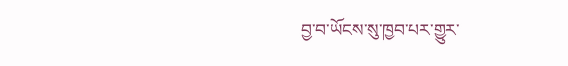བྱ་བ་ཡོངས་སུ་ཁྱབ་པར་གྱུར་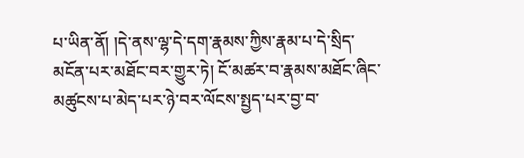པ་ཡིན་ནོ། །དེ་ནས་ལྷ་དེ་དག་རྣམས་ཀྱིས་རྣམ་པ་དེ་སྲིད་མངོན་པར་མཐོང་བར་གྱུར་ཏེ། ངོ་མཚར་བ་རྣམས་མཐོང་ཞིང་མཚུངས་པ་མེད་པར་ཉེ་བར་ལོངས་སྤྱད་པར་བྱ་བ་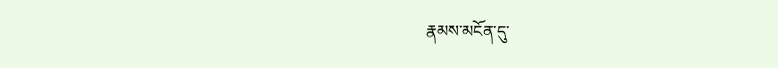རྣམས་མངོན་དུ་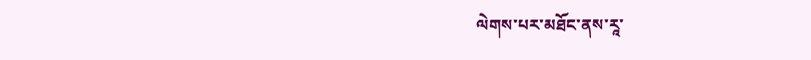ལེགས་པར་མཐོང་ནས་རཱ་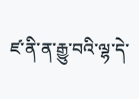ཛ་ནི་ན་རྒྱུ་བའི་ལྷ་དེ་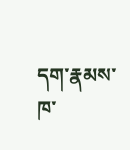དག་རྣམས་ཁ་